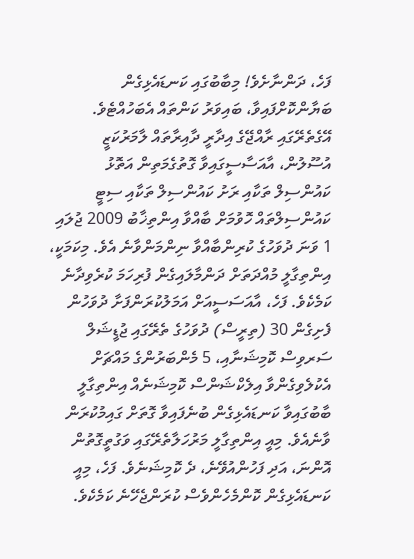ފަހެ، ދަންނާށެވެ! މިބާބުގައި ކަނޑައެޅިގެން ބަޔާންކޮށްފައިވާ، ބައިވަރު ކަންތައް އެބަހުއްޓެވެ. އޭގެތެރޭގައި ރާއްޖޭގެ އިދާރީ ދާއިރާތައް ލާމަރުކަޒީ އުސޫލުން، އާއަސާސީގައިވާ ގޮތުގެމަތިން އަތޮޅު ކައުންސިލް ތަކާއި ރަށު ކައުންސިލް ތަކާއި ސިޓީ ކައުންސިލްތައް ހޮވުމަށް ބާއްވާ އިންތިޚާބު 2009 ޖުލައި 1 ވަނަ ދުވަހުގެ ކުރިންބާއްވާ ނިންމަންވާނެ އެވެ. މިކަމަކީ، އިންތިގާލީ މުއްދަތަށް ދަންމާލައިގެން ފުރިހަމަ ކުރެވިދާނެ ކަމެކެވެ. ފަހެ، އާއަސަސީއަށް އަމަލުކުރަންފަށާ ދުވަހުން ފެށިގެން 30 (ތިރީސް) ދުވަހުގެ ތެރޭގައި ޖުޑީޝަލް ސަރވިސް ކޮމިޝަނާއި، 5 މެންބަރުންގެ މައްޗަށް އެކުލެވިގެންވާ އިލެކްޝަންސް ކޮމިޝަނެއް އިންތިގާލީ ބާބުގައިވާ ކަނޑައެޅިގެން ބުނެފައިވާ ގޮތަށް ގައިމުކުރަން ވާނެއެވެ. މިއީ އިންތިގާލީ މަރުހަލާތެރޭގައި ވަގުތީގޮތުން އޮންނަ، އަދި ފަހުންއުވޭނެ، ދެ ކޮމިޝަނެވެ. ފަހެ، މިއީ ކަނޑައެޅިގެން ކޮންމެހެންވެސް ކުރަންޖެހޭނެ ކަމެކެވެ.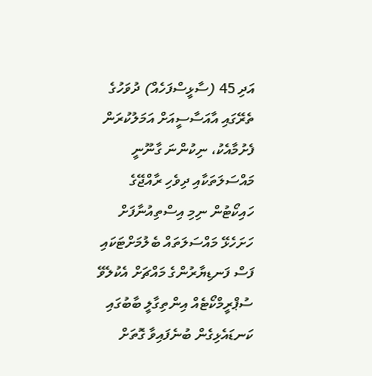އަދި 45 (ސާޅީސްފަހެއް) ދުވަހުގެ ތެރޭގައި އާއަސާސީއަށް އަމަލުކުރަން ފެށުމާއެކު، ނިކުންނަ ގާނޫނީ މައްސަލަތަކާއި ދިވެހި ރާއްޖޭގެ ހައިކޯޓުން ނިމި އިސްތިއުނާފަށް ހަށަހެޅޭ މައްސަލަތައް ބެލުމަށްޓަކައި ފަސް ފަނޑިޔާރުންގެ މައްޗަށް އެކުލެވޭ ސުޕްރީމްކޯޓެއް އިންތިގާލީ ބާބުގައި ކަނޑައެޅިގެން ބުނެފައިވާ ގޮތަށް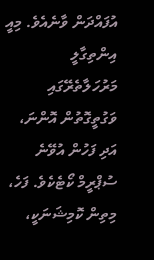އުފައްދަން ވާނެއެވެ. މިއީ އިންތިގާލީ މަރުހަލާތެރޭގައި ވަގުތީގޮތުން އޮންނަ، އަދި ފަހުން އުވޭނެ ސުޕްރީމް ކޯޓެކެވެ. ފަހެ، މިތިން ކޮމިޝަނަކީ،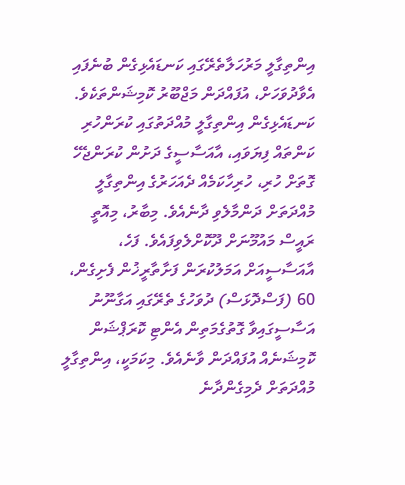އިންތިގާލީ މަރުހަލާތެރޭގައި ކަނޑައެޅިގެން ބުނެފައި އެވާދުވަހަށް، އުފައްދަން މަޖްބޫރު ކޮމިޝަންތަކެވެ. ކަނޑައެޅިގެން އިންތިގާލީ މުއްދަތުގައި ކުރަންހުރި ކަންތައް ފިޔަވައި، އާއަސާސީގެ ދަށުން ކުރަންޖެހޭ ގޮތަށް ހުރި، ހުރިހާކަމެއް ދެއަހަރުގެ އިންތިގާލީ މުއްދަތަށް ދަންމާލެވި ދާނެއެވެ. މިބާރު، މިއޮތީ ރައީސް މައުމޫނަށް ދޫކޮށްލެވިފައެވެ. ފަހެ، އާއަސާސީއަށް އަމަލުކުރަން ފަށާތާރީޚުން ފެށިގެން، 60 (ފަސްދޮޅަސް) ދުވަހުގެ ތެރޭގައި އަގާނޫނު އަސާސީގައިވާ ގޮތުގެމަތިން އެންޓި ކޮރަޕްޝަން ކޮމިޝަނެއް އުފައްދަން ވާނެއެވެ. މިކަމަކީ، އިންތިގާލީ މުއްދަތަށް ދެމިގެންދާނެ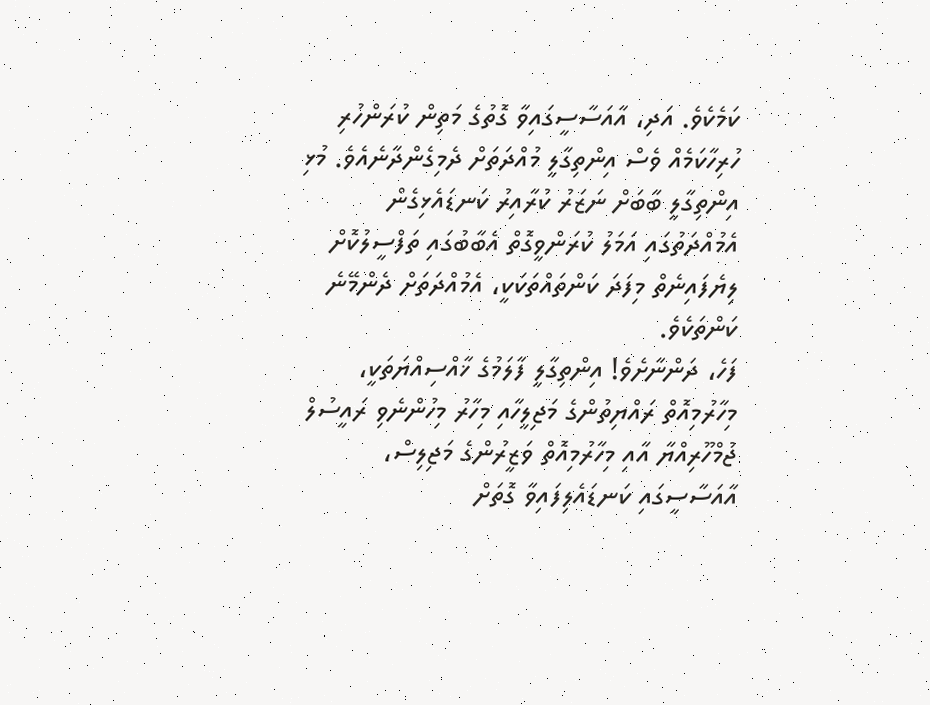ކަމެކެވެ. އަދި، އާއަސާސީގައިވާ ގޮތުގެ މަތިން ކުރަންހުރި ހުރިހާކަމެއް ވެސް އިންތިގާލީ މުއްދަތަށް ދެމިގެންދާނެއެވެ. މުޅި އިންތިގާލީ ބާބަށް ނަޒަރު ކުރާއިރު ކަނޑައެޅިގެން އެމުއްދަތުގައި އަމަލު ކުރަންވީގޮތް އެބާބުގައި ތަފްސީލުކޮށް ލިޔެފައިނެތް މިފަދަ ކަންތައްތަކަކީ، އެމުއްދަތަށް ދެންމޭނެ ކަންތަކެވެ.
ފަހެ، ދަންނާށެވެ! އިންތިގާލީ ފާލަމުގެ ޚާއްސިއްޔަތަކީ، މިހާރުމިއޮތް ރައްޔިތުންގެ މަޖިލީހާއި މިހާރު މިހުންނެވި ރައީސުލް ޖުމްހޫރިއްޔާ އާއި މިހާރުމިއޮތް ވަޒީރުންގެ މަޖިލިސް، އާއަސާސީގައި ކަނޑައެލިފައިވާ ގޮތަށް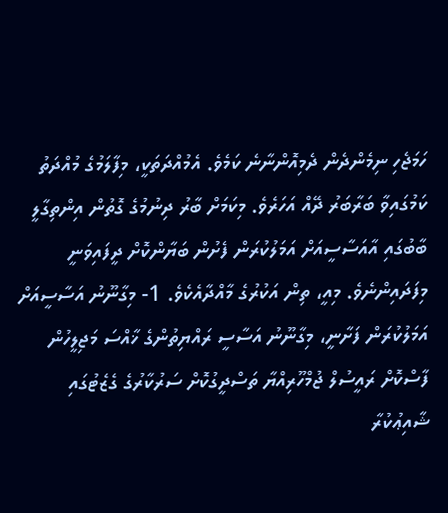ހަމަޖެހި ނިމެންދެން ދެމިއޮންނާނެ ކަމެވެ. އެމުއްދަތަކީ، މިފާލަމުގެ މުއްދަތު ކަމުގައިވާ ބަރާބަރު ދޭއް އަހަރެވެ. މިކަމަށް ބާރު ދިނުމުގެ ގޮތުން އިންތިގާލީ ބާބުގައި އާއަސާސީއަށް އަމަލުކުރަން ފެށުން ބަޔާންކޮށް ދީފައިވަނީ މިފަދައިންނެވެ. މިއީ، ތިން އަކުރުގެ މާއްދާއެކެވެ. 1- މިގާނޫނު އަސާސީއަށް އަމަލުކުރަން ފަށާނީ، މިގާނޫނު އަސާސީ ރައްޔިތުންގެ ޚާއްސަ މަޖިލީހުން ފާސްކޮށް ރައީސުލް ޖުމްހޫރިއްޔާ ތަސްދީގުކޮށް ސަރުކާރުގެ ގެޒެޓުގައި ޝާއިޢުކުރާ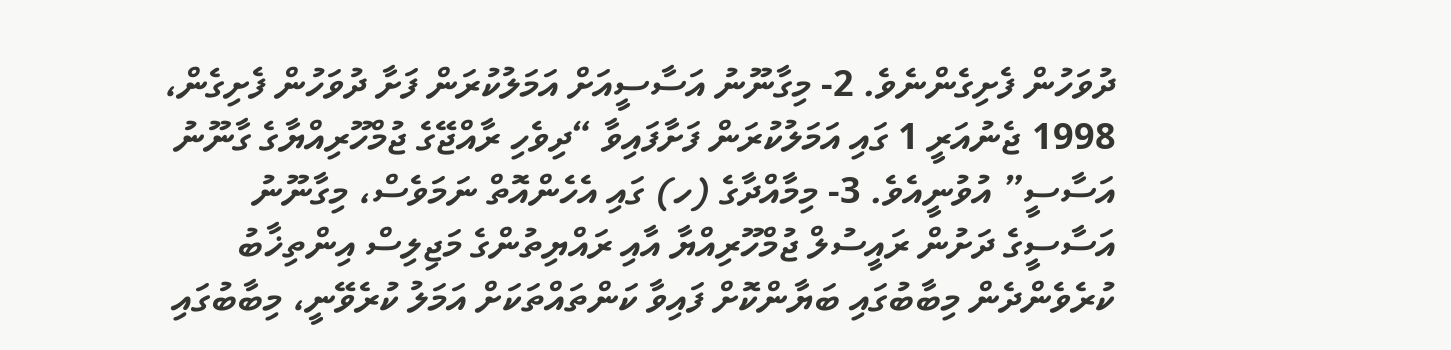ދުވަހުން ފެށިގެންނެވެ. 2- މިގާނޫނު އަސާސީއަށް އަމަލުކުރަން ފަށާ ދުވަހުން ފެށިގެން، 1998 ޖެނުއަރީ 1 ގައި އަމަލުކުރަން ފަށާފައިވާ “ދިވެހި ރާއްޖޭގެ ޖުމްހޫރިއްޔާގެ ގާނޫނު އަސާސީ” އުވުނީއެވެ. 3- މިމާއްދާގެ (ހ) ގައި އެހެންއޮތް ނަމަވެސް، މިގާނޫނު އަސާސީގެ ދަށުން ރައީސުލް ޖުމްހޫރިއްޔާ އާއި ރައްޔިތުންގެ މަޖިލިސް އިންތިޚާބު ކުރެވެންދެން މިބާބުގައި ބަޔާންކޮށް ފައިވާ ކަންތައްތަކަށް އަމަލު ކުރެވޭނީ، މިބާބުގައި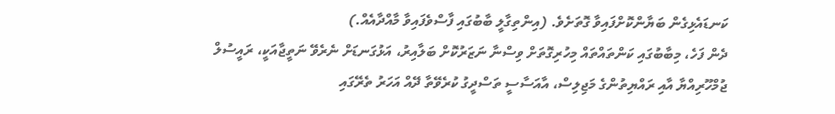ކަނޑައެޅިގެން ބަޔާންކޮށްފައިވާ ގޮތަށެވެ. (އިންތިގާލީ ބާބުގައި ފާސްވެފައިވާ މާއްދާއެއް.)
ދެން ފަހެ، މިބާބުގައި ކަންތައްތައް މިހުރިގޮތަށް ވިސްނާ ނަޒަރުކޮށް ބަލާއިރު، އަޅުގަނޑަށް ނެރެވޭ ނަތީޖާއަކީ، ރައީސުލް ޖުމްހޫރިއްޔާ އާއި ރައްޔިތުންގެ މަޖިލިސް، އާއަސާސީ ތަސްދީގު ކުރެވޭތާ ދޭއް އަހަރު ތެރޭގައި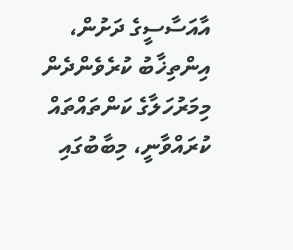އާއަސާސީގެ ދަށުން، އިންތިޚާބު ކުރެވެންދެން މިމަރުހަލާގެ ކަންތައްތައް ކުރައްވާނީ، މިބާބުގައި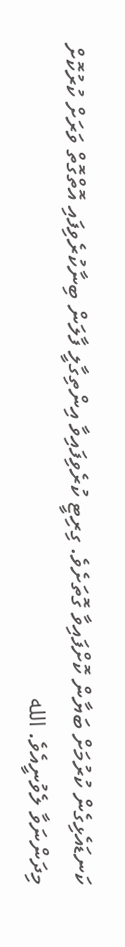ކަނޑައެޅިގެން ކުރުމަށް ބަޔާން ކޮށްފައިވާ ގޮތަށެވެ. ގިރިޓީ ކުރެވިފައިވާ އިންތިގާލީ ފާލަން ބިނާކުރެވިފައި އޮތްގޮތް ވަރަށް ކުރުކޮށް މިދަންނަވާ ލެވުނީއެވެ. الله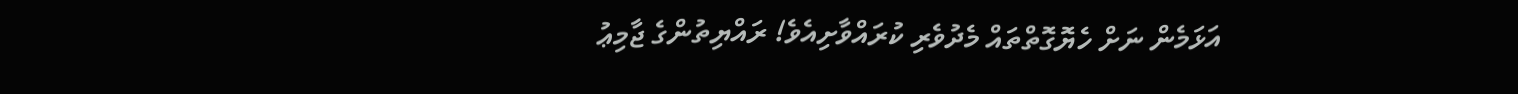އަޅަމެން ނަށް ހެޔޮގޮތްތައް މެދުވެރި ކުރައްވާށިއެވެ! ރައްޔިތުންގެ ޖާމިޢު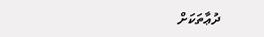ދުޢާތަކަށް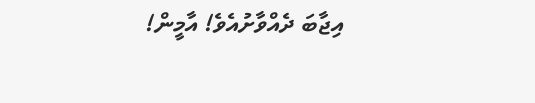އިޖާބަ ދެއްވާށުއެވެ! އާމީން!